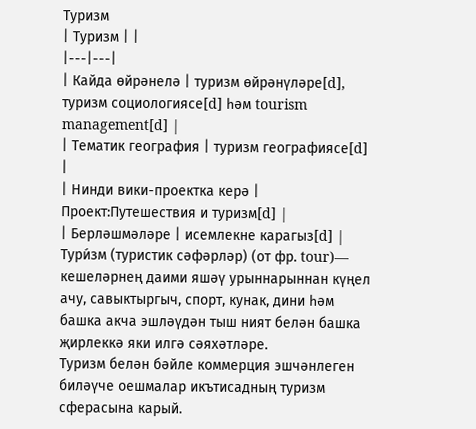Туризм
| Туризм | |
|---|---|
| Кайда өйрәнелә | туризм өйрәнүләре[d], туризм социологиясе[d] һәм tourism management[d] |
| Тематик география | туризм географиясе[d] |
| Нинди вики-проектка керә | Проект:Путешествия и туризм[d] |
| Берләшмәләре | исемлекне карагыз[d] |
Тури́зм (туристик сәфәрләр) (от фр. tour)— кешеләрнең даими яшәү урыннарыннан күңел ачу, савыктыргыч, спорт, кунак, дини һәм башка акча эшләүдән тыш ният белән башка җирлеккә яки илгә сәяхәтләре.
Туризм белән бәйле коммерция эшчәнлеген биләүче оешмалар икътисадның туризм сферасына карый.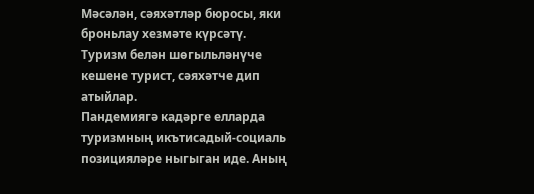Мәсәлән, сәяхәтләр бюросы, яки броньлау хезмәте күрсәтү.
Туризм белән шөгыльләнүче кешене турист, сәяхәтче дип атыйлар.
Пандемиягә кадәрге елларда туризмның икътисадый-социаль позицияләре ныгыган иде. Аның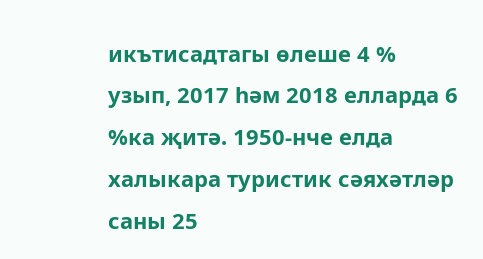икътисадтагы өлеше 4 % узып, 2017 һәм 2018 елларда 6 %ка җитә. 1950-нче елда халыкара туристик сәяхәтләр саны 25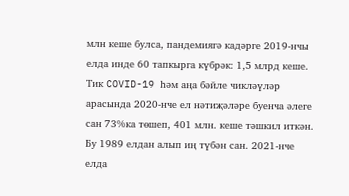млн кеше булса, пандемиягә кадәрге 2019-нчы елда инде 60 тапкырга күбрәк: 1,5 млрд кеше. Тик COVID-19 һәм аңа бәйле чикләүләр арасында 2020-нче ел нәтиҗәләре буенча әлеге сан 73%ка төшеп, 401 млн. кеше тәшкил иткән. Бу 1989 елдан алып иң түбән сан. 2021-нче елда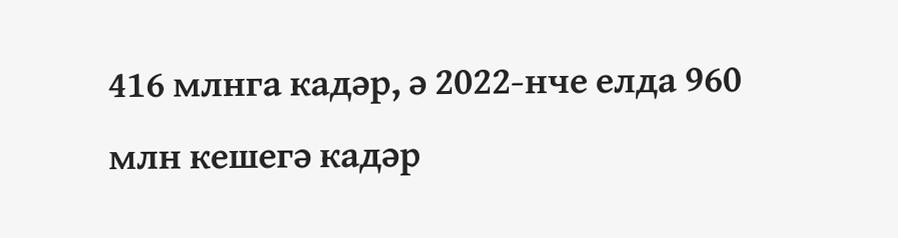416 млнга кадәр, ә 2022-нче елда 960 млн кешегә кадәр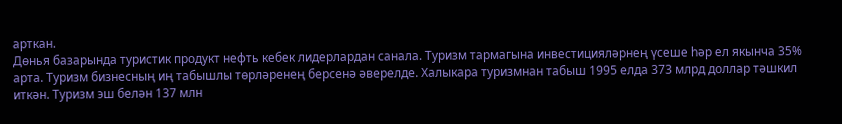арткан.
Дөнья базарында туристик продукт нефть кебек лидерлардан санала. Туризм тармагына инвестицияләрнең үсеше һәр ел якынча 35% арта. Туризм бизнесның иң табышлы төрләренең берсенә әверелде. Халыкара туризмнан табыш 1995 елда 373 млрд доллар тәшкил иткән. Туризм эш белән 137 млн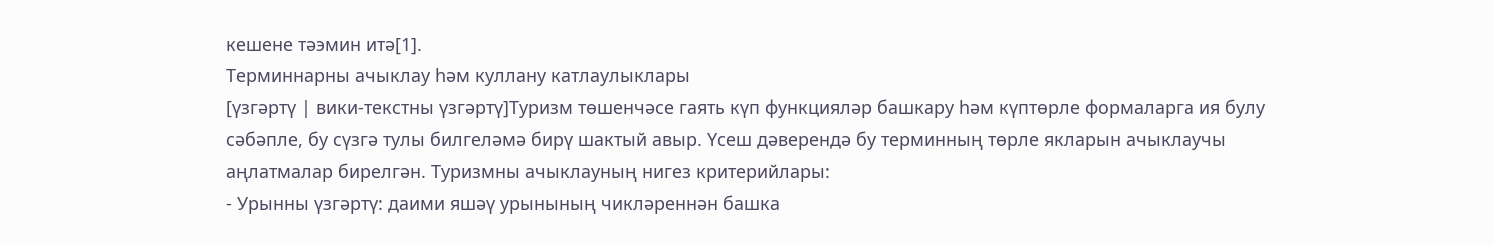кешене тәэмин итә[1].
Терминнарны ачыклау һәм куллану катлаулыклары
[үзгәртү | вики-текстны үзгәртү]Туризм төшенчәсе гаять күп функцияләр башкару һәм күптөрле формаларга ия булу сәбәпле, бу сүзгә тулы билгеләмә бирү шактый авыр. Үсеш дәверендә бу терминның төрле якларын ачыклаучы аңлатмалар бирелгән. Туризмны ачыклауның нигез критерийлары:
- Урынны үзгәртү: даими яшәү урынының чикләреннән башка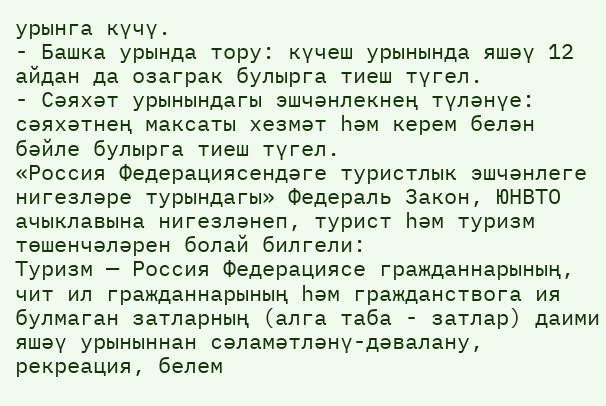урынга күчү.
- Башка урында тору: күчеш урынында яшәү 12 айдан да озаграк булырга тиеш түгел.
- Сәяхәт урынындагы эшчәнлекнең түләнүе: сәяхәтнең максаты хезмәт һәм керем белән бәйле булырга тиеш түгел.
«Россия Федерациясендәге туристлык эшчәнлеге нигезләре турындагы» Федераль Закон, ЮНВТО ачыклавына нигезләнеп, турист һәм туризм төшенчәләрен болай билгели:
Туризм — Россия Федерациясе гражданнарының, чит ил гражданнарының һәм гражданствога ия булмаган затларның (алга таба - затлар) даими яшәү урыныннан сәламәтләнү-дәвалану, рекреация, белем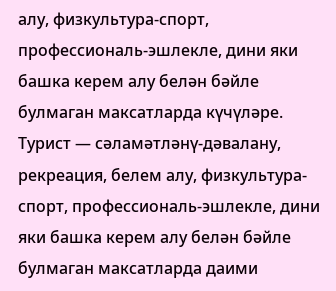алу, физкультура-спорт, профессиональ-эшлекле, дини яки башка керем алу белән бәйле булмаган максатларда күчүләре.
Турист — сәламәтләнү-дәвалану, рекреация, белем алу, физкультура-спорт, профессиональ-эшлекле, дини яки башка керем алу белән бәйле булмаган максатларда даими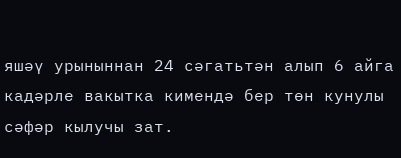яшәү урыныннан 24 сәгатьтән алып 6 айга кадәрле вакытка кимендә бер төн кунулы сәфәр кылучы зат.